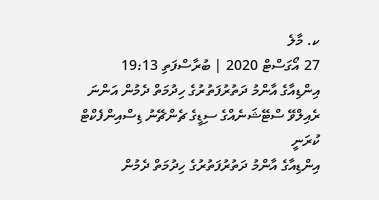ކ. މާލެ
27 އޯގަސްޓް 2020 | ބުރާސްފަތި 19:13
އިންޑިއާގެ އާންމު ދަތުރުފަތުރުގެ ހިދުމަތް ދެމުން އަންނަ ރެއިލްވޭ ސްޓޭޝަނެއްގެ ސިޑީގެ ޗެންޗޭނު ޑިސްއިންފެކްޓް ކުރަނީ
އިންޑިއާގެ އާންމު ދަތުރުފަތުރުގެ ހިދުމަތް ދެމުން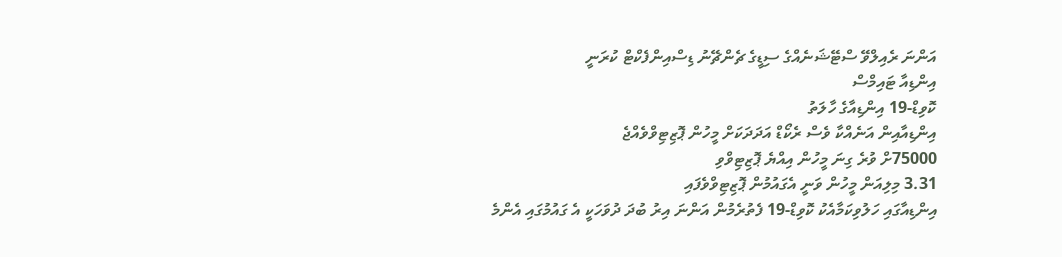އަންނަ ރެއިލްވޭ ސްޓޭޝަނެއްގެ ސިޑީގެ ޗެންޗޭނު ޑިސްއިންފެކްޓް ކުރަނީ
އިންޑިއާ ޓައިމްސް
ކޮވިޑް-19 އިންޑިއާގެ ހާލަތު
އިންޑިއާއިން އަނެއްކާ ވެސް ރެކޯޑް އަދަދަކަށް މީހުން ޕޮޒިޓިވްވެއްޖެ
75000ށް ވުރެ ގިނަ މީހުން އިއްޔެ ޕޮޒިޓިވްވި
3.31 މިލިއަން މީހުން ވަނީ އެގައުމުން ޕޮޒިޓިވްވެފައި
އިންޑިއާގައި ހަލުވިކަމާއެކު ކޮވިޑް-19 ފެތުރެމުން އަންނަ އިރު ބުދަ ދުވަހަކީ އެ ގައުމުގައި އެންމެ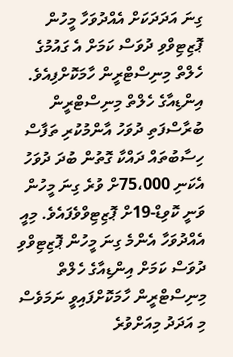ގިނަ އަދަދަކަށް އެއްދުވަހާ މީހުން ޕޮޒިޓިވްވި ދުވަސް ކަމަށް އެ ގައުމުގެ ހެލްތް މިނިސްޓްރީން ހާމަކޮށްފިއެވެ.
އިންޑިއާގެ ހެލްތް މިނިސްޓްރީން ބުރާސްފަތި ދުވަހު އާންމުކުރި ތަފާސް ހިސާބުތައް ދައްކާ ގޮތުން ބުދަ ދުވަހު އެކަނި 75،000ށް ވުރެ ގިނަ މީހުން ވަނީ ކޮވިޑް-19ށް ޕޮޒިޓިވްވެފައެވެ. މިއީ އެއްދުވަހާ އެންމެ ގިނަ މީހުން ޕޮޒިޓިވްވި ދުވަސް ކަމަށް އިންޑިއާގެ ހެލްތް މިނިސްޓްރީން ހާމަކޮށްފައިވީ ނަމަވެސް މި އަދަދު މިއަށްވުރެ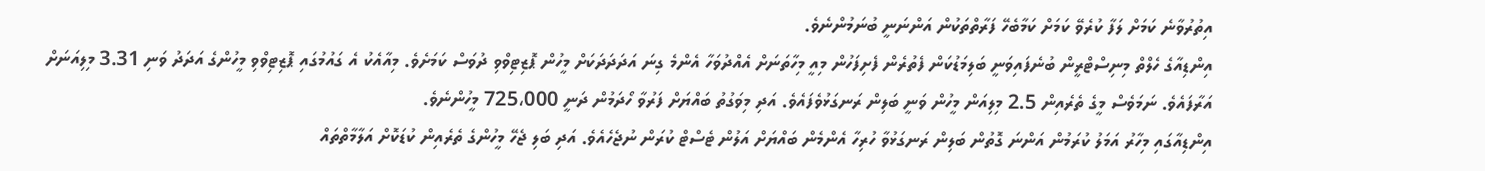އިތުރުވާނެ ކަމަށް ލަފާ ކުރެވޭ ކަމަށް ކަމާބެހޭ ފަރާތްތަކުން އަންނަނީ ބުނަމުންނެވެ.
އިންޑިއާގެ ހެލްތް މިނިސްޓްރީން ބުނެފައިވަނީ ބަލިމަޑުކަން ފެތުރެން ފެށިފަހުން މިއީ މިހާތަނަށް އެއްދުވަހާ އެންމެ ގިނަ އަދަދަދަކަށް މީހުން ޕޮޒިޓިވްވި ދުވަސް ކަމަށެވެ. މިއާއެކު އެ ގައުމުގައި ޕޮޒިޓިވްވި މީހުންގެ އަދަދު ވަނި 3.31 މިލިއަނަށް އަރާފައެވެ. ނަމަވެސް މީގެ ތެރެއިން 2.5 މިލިއަން މީހުން ވަނީ ބަލިން ރަނގަޅުވެފައެވެ. އަދި މިވަގުތު ބައްޔަށް ފަރުވާ ހޯދަމުން ދަނީ 725،000 މީހުންނެވެ.
އިންޑިއާގައި މިހާރު އަމަލު ކުރަމުން އަންނަ ގޮތުން ބަލިން ރަނގަޅުވާ ހުރިހާ އެންމެން ބައްޔަށް އަލުން ޓެސްޓް ކުރަން ނުޖެހެއެވެ. އަދި ބަލި ޖެހޭ މީހުންގެ ތެރެއިން ކުޑަކޮށް އަލާމާތްތައް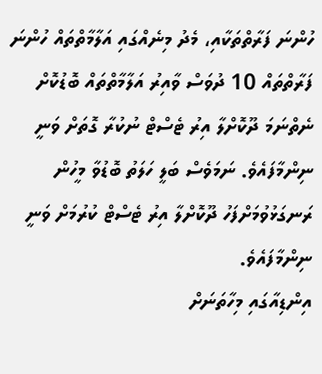ހުންނަ ފަރާތްތަކާއި، މެދު މިނެއްގައި އަލާމާތްތައް ހުންނަ ފަރާތްތައް 10 ދުވަސް ވާއިރު އަލާމާތްތައް ބޮޑުކޮށް ނެތްނަމަ ދޫކޮށްލާ އިރު ޓެސްޓް ނުކުރާ ގޮތަށް ވަނީ ނިންމާފައެވެ. ނަމަވެސް ބަލީ ހަލަތު ބޮޑުވާ މީހުން ރަނގަޅުވުމަށްފަހު ދޫކޮށްލާ އިރު ޓެސްޓް ކުރުމަށް ވަނީ ނިންމާފައެވެ.
އިންޑިއާގައި މިހާތަނަށް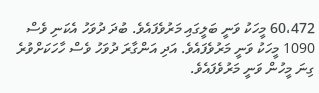60،472 މީހަކު ވަނީ ބަލީގައި މަރުވެފައެވެ. ބުދަ ދުވަހު އެކަނި ވެސް 1090 މީހަކު ވަނީ މަރުވެފައެވެ. އަދި އަންގާރަ ދުވަހު ވެސް ހާހަކަށްވުރެ ގިނަ މީހުން ވަނީ މަރުވެފައެވެ.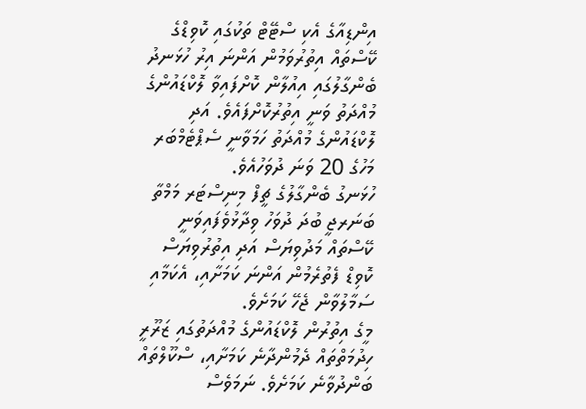އިންޑިއާގެ އެކި ސްޓޭޓް ތަކުގައި ކޮވިޑްގެ ކޭސްތައް އިތުރުވަމުން އަންނަ އިރު ހުޅަނދު ބެންގާލުގައި އިއުލާން ކޮށްފައިވާ ލޮކްޑައުންގެ މުއްދަތު ވަނީ އިތުރުކޮށްފައެވެ. އަދި ލޮކްޑައުންގެ މުއްދަތު ހަމަވާނީ ސެޕްޓެމްބަރ މަހުގެ 20 ވަނަ ދުވަހުއެވެ.
ހުޅަނގު ބެންގާލުގެ ޗީފް މިނިސްޓަރ މަމްތާ ބަނަރޖީ ބުދަ ދުވަހު ވިދާޅުވެފައިވަނީ ކޭސްތައް މަދުވިޔަސް އަދި އިތުރުވިޔަސް ކޮވިޑް ފެތުރެމުން އަންނަ ކަމަށާއި، އެކަމާއި ސަމާލުވާން ޖެހޭ ކަމަށެވެ.
މީގެ އިތުރުން ލޮކްޑައުންގެ މުއްދަތުގައި ޒަރޫރީ ހިދުމަތްތައް ދެމުންދާނެ ކަމަށާއި، ސްކޫލްތައް ބަންދުވާނެ ކަމަށެވެ. ނަމަވެސް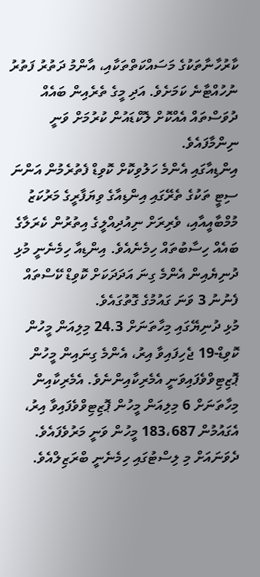ކާރުހާނާތަކުގެ މަސައްކަތްތަކާއި، އާންމު ދަތުރު ފަތުރު ނުހުއްޓާނެ ކަމަށެވެ. އަދި މީގެ ތެރެއިން ބައެއް ދުވަސްތައް އެއްކޮށް ލޮކްޑައުން ކުރުމަށް ވަނީ ނިންމާފައެވެ.
އިންޑިއާގައި އެންމެ ހަލުވިކޮށް ކޮވިޑް ފެތުރެމުން އަންނަ ސިޓީ ތަކުގެ ތެރޭގައި އިންޑިއާގެ ވިޔަފާރީގެ މަރުކަޒު މުމްބާއީއާއި، ވެރިރަށް ނިއުދިއްލީގެ އިތުރުން ކެރަލާގެ ބައެއް ހިސާބުތައް ހިމެނެއެވެ. އިންޑިއާ ހިމެނެނީ މުޅި ދުނިޔެއިން އެންމެ ގިނަ އަދަދަކަށް ކޮވިޑް ކޭސްތައް ފެނުނު 3 ވަނަ ގައުމުގެ ގޮތުގައެވެ.
މުޅި ދުނިޔޭގައި މިހާތަނަށް 24.3 މިލިއަން މީހުން ކޮވިޑް-19 ޖެހިފައިވާ އިރު، އެންމެ ގިނައިން މީހުން ޕޮޒިޓިވްވެފައިވަނީ އެމެރިކާއިންނެވެ. އެމެރިކާއިން މިހާތަނަށް 6 މިލިއަން މީހުން ޕޮޒިޓިވްވެފައިވާ އިރު، އެގައުމުން 183،687 މީހުން ވަނީ މަރުވެފައެވެ. ދެވަނައަށް މި ލިސްޓުގައި ހިމެނެނީ ބްރަޒިލްއެވެ.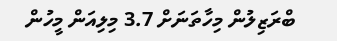ބްރަޒިލުން މިހާތަނަށް 3.7 މިލިއަން މީހުން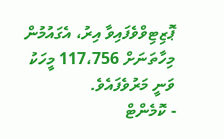ޕޮޒިޓިވްވެފައިވާ އިރު، އެގައުމުން މިހާތަނަށް 117،756 މީހަކު ވަނީ މަރުވެފައެވެ.
- ކޮމެންޓް